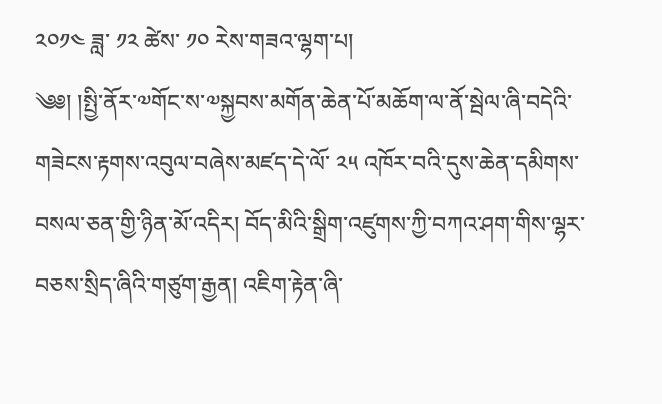༢༠༡༤ ཟླ་ ༡༢ ཚེས་ ༡༠ རེས་གཟའ་ལྷག་པ།
༄༅། །སྤྱི་ནོར་༧གོང་ས་༧སྐྱབས་མགོན་ཆེན་པོ་མཆོག་ལ་ནོ་སྦེལ་ཞི་བདེའི་གཟེངས་རྟགས་འབུལ་བཞེས་མཛད་དེ་ལོ་ ༢༥ འཁོར་བའི་དུས་ཆེན་དམིགས་བསལ་ཅན་གྱི་ཉིན་མོ་འདིར། བོད་མིའི་སྒྲིག་འཛུགས་ཀྱི་བཀའ་ཤག་གིས་ལྷར་བཅས་སྲིད་ཞིའི་གཙུག་རྒྱན། འཇིག་རྟེན་ཞི་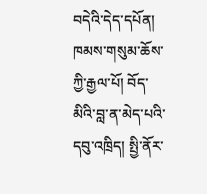བདེའི་དེད་དཔོན། ཁམས་གསུམ་ཆོས་ཀྱི་རྒྱལ་པོ། བོད་མིའི་བླ་ན་མེད་པའི་དབུ་འཁྲིད། སྤྱི་ནོར་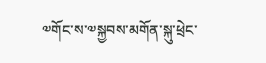༧གོང་ས་༧སྐྱབས་མགོན་སྐུ་ཕྲེང་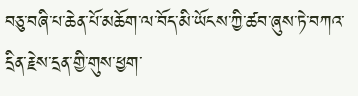བཅུ་བཞི་པ་ཆེན་པོ་མཆོག་ལ་བོད་མི་ཡོངས་ཀྱི་ཚབ་ཞུས་ཏེ་བཀའ་དྲིན་རྗེས་དྲན་གྱི་གུས་ཕྱག་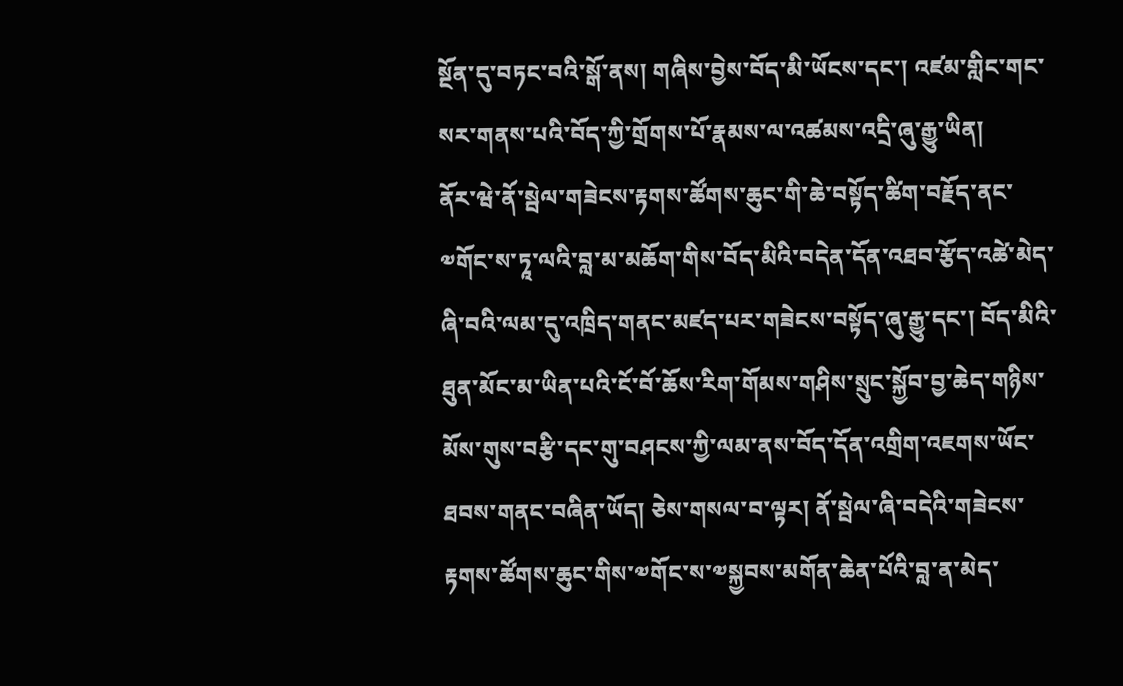སྔོན་དུ་བཏང་བའི་སྒོ་ནས། གཞིས་བྱེས་བོད་མི་ཡོངས་དང་། འཛམ་གླིང་གང་སར་གནས་པའི་བོད་ཀྱི་གྲོགས་པོ་རྣམས་ལ་འཚམས་འདྲི་ཞུ་རྒྱུ་ཡིན།
ནོར་ཝེ་ནོ་སྦེལ་གཟེངས་རྟགས་ཚོགས་ཆུང་གི་ཆེ་བསྟོད་ཚིག་བརྗོད་ནང་ ༧གོང་ས་ཏཱ་ལའི་བླ་མ་མཆོག་གིས་བོད་མིའི་བདེན་དོན་འཐབ་རྩོད་འཚེ་མེད་ཞི་བའི་ལམ་དུ་འཁྲིད་གནང་མཛད་པར་གཟེངས་བསྟོད་ཞུ་རྒྱུ་དང་། བོད་མིའི་ཐུན་མོང་མ་ཡིན་པའི་ངོ་བོ་ཆོས་རིག་གོམས་གཤིས་སྲུང་སྐྱོབ་བྱ་ཆེད་གཉིས་མོས་གུས་བརྩི་དང་གུ་བཤངས་ཀྱི་ལམ་ནས་བོད་དོན་འགྲིག་འཇགས་ཡོང་ཐབས་གནང་བཞིན་ཡོད། ཅེས་གསལ་བ་ལྟར། ནོ་སྦེལ་ཞི་བདེའི་གཟེངས་རྟགས་ཚོགས་ཆུང་གིས་༧གོང་ས་༧སྐྱབས་མགོན་ཆེན་པོའི་བླ་ན་མེད་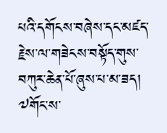པའི་དགོངས་བཞེས་དང་མཛད་རྗེས་ལ་གཟེངས་བསྟོད་གུས་བཀུར་ཆེན་པོ་ཞུས་པ་མ་ཟད། ༧གོང་ས་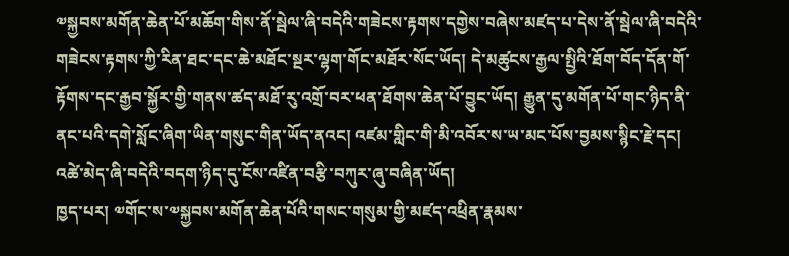༧སྐྱབས་མགོན་ཆེན་པོ་མཆོག་གིས་ནོ་སྦེལ་ཞི་བདེའི་གཟེངས་རྟགས་དགྱེས་བཞེས་མཛད་པ་དེས་ནོ་སྦེལ་ཞི་བདེའི་གཟེངས་རྟགས་ཀྱི་རིན་ཐང་དང་ཆེ་མཐོང་སྔར་ལྷག་གོང་མཐོར་སོང་ཡོད། དེ་མཚུངས་རྒྱལ་སྤྱིའི་ཐོག་བོད་དོན་གོ་རྟོགས་དང་རྒྱབ་སྐྱོར་གྱི་གནས་ཚད་མཐོ་རུ་འགྲོ་བར་ཕན་ཐོགས་ཆེན་པོ་བྱུང་ཡོད། རྒྱུན་དུ་མགོན་པོ་གང་ཉིད་ནི་ནང་པའི་དགེ་སློང་ཞིག་ཡིན་གསུང་གིན་ཡོད་ནའང། འཛམ་གླིང་གི་མི་འབོར་ས་ཡ་མང་པོས་བྱམས་སྙིང་རྗེ་དང། འཚེ་མེད་ཞི་བདེའི་བདག་ཉིད་དུ་ངོས་འཛིན་བརྩི་བཀུར་ཞུ་བཞིན་ཡོད།
ཁྱད་པར། ༧གོང་ས་༧སྐྱབས་མགོན་ཆེན་པོའི་གསང་གསུམ་གྱི་མཛད་འཕྲིན་རྣམས་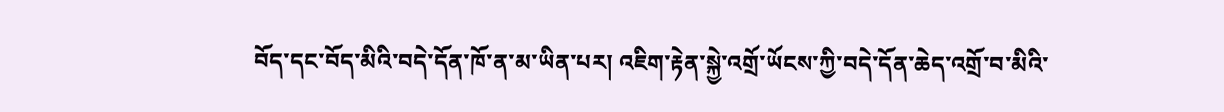བོད་དང་བོད་མིའི་བདེ་དོན་ཁོ་ན་མ་ཡིན་པར། འཇིག་རྟེན་སྐྱེ་འགྲོ་ཡོངས་ཀྱི་བདེ་དོན་ཆེད་འགྲོ་བ་མིའི་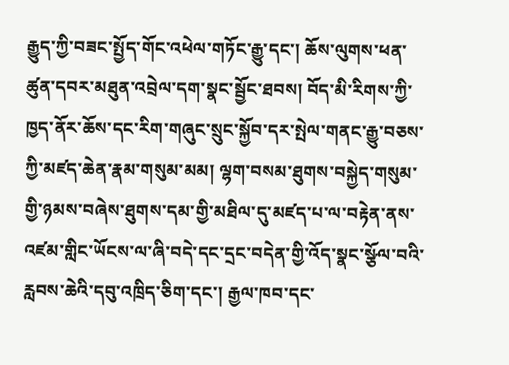རྒྱུད་ཀྱི་བཟང་སྤྱོད་གོང་འཕེལ་གཏོང་རྒྱུ་དང་། ཆོས་ལུགས་ཕན་ཚུན་དབར་མཐུན་འབྲེལ་དག་སྣང་སྦྱོང་ཐབས། བོད་མི་རིགས་ཀྱི་ཁྱད་ནོར་ཆོས་དང་རིག་གཞུང་སྲུང་སྐྱོབ་དར་སྤེལ་གནང་རྒྱུ་བཅས་ཀྱི་མཛད་ཆེན་རྣམ་གསུམ་མམ། ལྷག་བསམ་ཐུགས་བསྐྱེད་གསུམ་གྱི་ཉམས་བཞེས་ཐུགས་དམ་གྱི་མཐིལ་དུ་མཛད་པ་ལ་བརྟེན་ནས་འཛམ་གླིང་ཡོངས་ལ་ཞི་བདེ་དང་དྲང་བདེན་གྱི་འོད་སྣང་སྩོལ་བའི་རླབས་ཆེའི་དབུ་འཁྲིད་ཅིག་དང་། རྒྱལ་ཁབ་དང་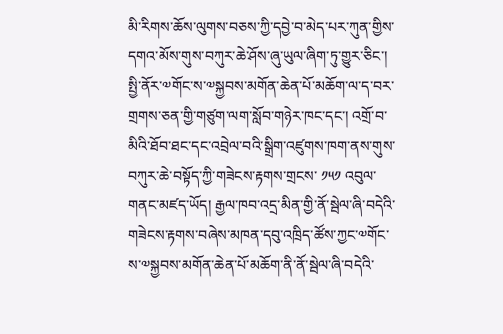མི་རིགས་ཆོས་ལུགས་བཅས་ཀྱི་དབྱེ་བ་མེད་པར་ཀུན་གྱིས་དགའ་མོས་གུས་བཀུར་ཆེ་ཤོས་ཞུ་ཡུལ་ཞིག་ཏུ་གྱུར་ཅིང་། སྤྱི་ནོར་༧གོང་ས་༧སྐྱབས་མགོན་ཆེན་པོ་མཆོག་ལ་ད་བར་གྲགས་ཅན་གྱི་གཙུག་ལག་སློབ་གཉེར་ཁང་དང་། འགྲོ་བ་མིའི་ཐོབ་ཐང་དང་འབྲེལ་བའི་སྒྲིག་འཛུགས་ཁག་ནས་གུས་བཀུར་ཆེ་བསྟོད་ཀྱི་གཟེངས་རྟགས་གྲངས་ ༡༥༡ འབུལ་གནང་མཛད་ཡོད། རྒྱལ་ཁབ་འདྲ་མིན་གྱི་ནོ་སྦེལ་ཞི་བདེའི་གཟེངས་རྟགས་བཞེས་མཁན་དབུ་འཁྲིད་ཚོས་ཀྱང་༧གོང་ས་༧སྐྱབས་མགོན་ཆེན་པོ་མཆོག་ནི་ནོ་སྦེལ་ཞི་བདེའི་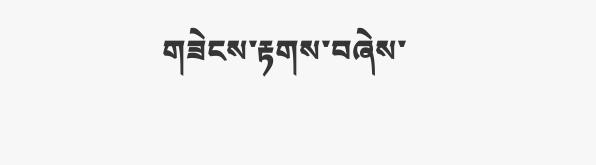གཟེངས་རྟགས་བཞེས་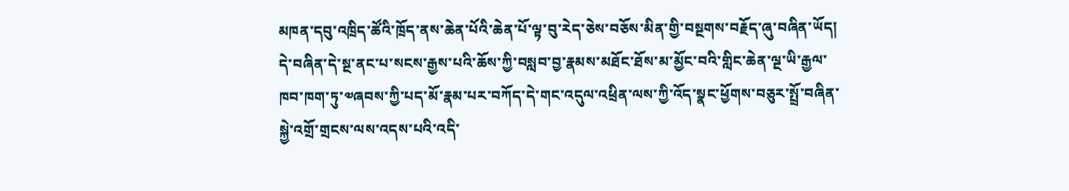མཁན་དབུ་འཁྲིད་ཚོའི་ཁྲོད་ནས་ཆེན་པོའི་ཆེན་པོ་ལྟ་བུ་རེད་ཅེས་བཅོས་མིན་གྱི་བསྔགས་བརྗོད་ཞུ་བཞིན་ཡོད།
དེ་བཞིན་དེ་སྔ་ནང་པ་སངས་རྒྱས་པའི་ཆོས་ཀྱི་བསླབ་བྱ་རྣམས་མཐོང་ཐོས་མ་མྱོང་བའི་གླིང་ཆེན་ལྔ་ཡི་རྒྱལ་ཁབ་ཁག་ཏུ་༧ཞབས་ཀྱི་པད་མོ་རྣམ་པར་བཀོད་དེ་གང་འདུལ་འཕྲིན་ལས་ཀྱི་འོད་སྣང་ཕྱོགས་བཅུར་སྤྲོ་བཞིན་སྐྱེ་འགྲོ་གྲངས་ལས་འདས་པའི་འདི་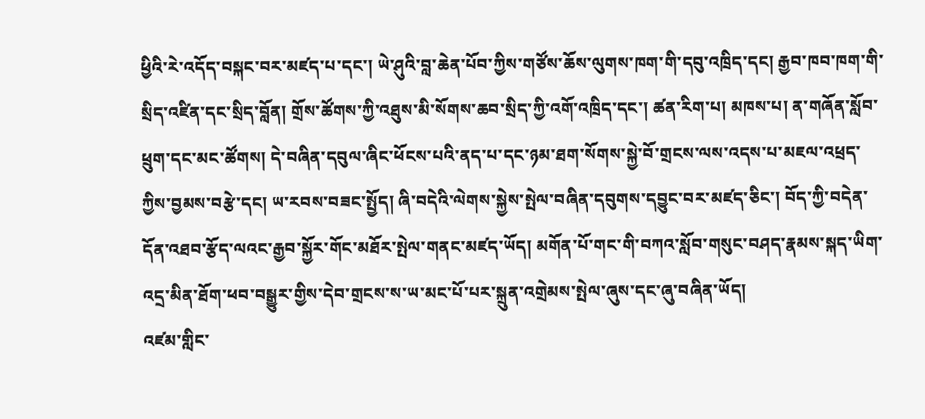ཕྱིའི་རེ་འདོད་བསྐང་བར་མཛད་པ་དང་། ཡེ་ཤུའི་བླ་ཆེན་པོབ་ཀྱིས་གཙོས་ཆོས་ལུགས་ཁག་གི་དབུ་འཁྲིད་དང། རྒྱབ་ཁབ་ཁག་གི་སྲིད་འཛིན་དང་སྲིད་བློན། གྲོས་ཚོགས་ཀྱི་འཐུས་མི་སོགས་ཆབ་སྲིད་ཀྱི་འགོ་འཁྲིད་དང་། ཚན་རིག་པ། མཁས་པ། ན་གཞོན་སློབ་ཕྲུག་དང་མང་ཚོགས། དེ་བཞིན་དབུལ་ཞིང་ཕོངས་པའི་ནད་པ་དང་ཉམ་ཐག་སོགས་སྐྱེ་བོ་གྲངས་ལས་འདས་པ་མཇལ་འཕྲད་ཀྱིས་བྱམས་བརྩེ་དང། ཡ་རབས་བཟང་སྤྱོད། ཞི་བདེའི་ལེགས་སྐྱེས་སྤེལ་བཞིན་དབུགས་དབྱུང་བར་མཛད་ཅིང་། བོད་ཀྱི་བདེན་དོན་འཐབ་རྩོད་ལའང་རྒྱབ་སྐྱོར་གོང་མཐོར་སྤེལ་གནང་མཛད་ཡོད། མགོན་པོ་གང་གི་བཀའ་སློབ་གསུང་བཤད་རྣམས་སྐད་ཡིག་འདྲ་མིན་ཐོག་ཕབ་བསྒྱུར་གྱིས་དེབ་གྲངས་ས་ཡ་མང་པོ་པར་སྐྲུན་འགྲེམས་སྤེལ་ཞུས་དང་ཞུ་བཞིན་ཡོད།
འཛམ་གླིང་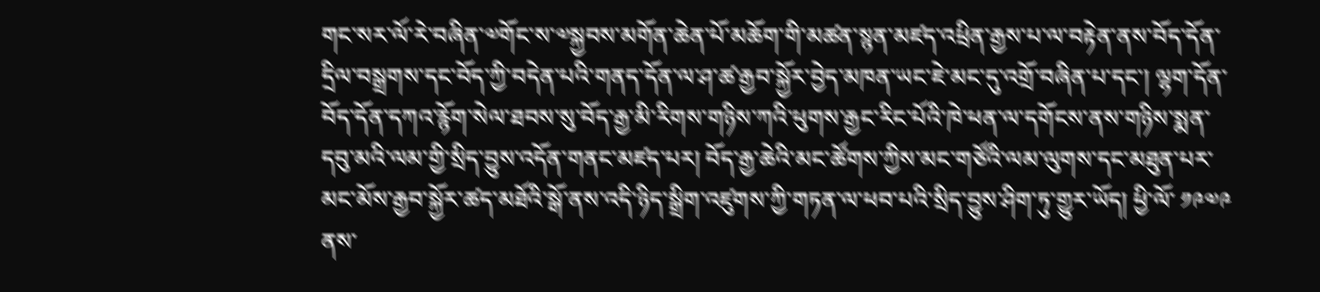གང་སར་ལོ་རེ་བཞིན་༧གོང་ས་༧སྐྱབས་མགོན་ཆེན་པོ་མཆོག་གི་མཚན་སྙན་མཛད་འཕྲིན་རྒྱས་པ་ལ་བརྟེན་ནས་བོད་དོན་དྲིལ་བསྒྲགས་དང་བོད་ཀྱི་བདེན་པའི་གནད་དོན་ལ་ཤ་ཚ་རྒྱབ་སྐྱོར་བྱེད་མཁན་ཡང་ཇེ་མང་དུ་འགྲོ་བཞིན་པ་དང་། ལྷག་དོན་བོད་དོན་དཀའ་རྙོག་སེལ་ཐབས་སུ་བོད་རྒྱ་མི་རིགས་གཉིས་ཀའི་ཕུགས་རྒྱང་རིང་པོའི་ཁེ་ཕན་ལ་དགོངས་ནས་གཉིས་སྨན་དབུ་མའི་ལམ་གྱི་སྲིད་བྱུས་འདོན་གནང་མཛད་པར། བོད་རྒྱ་ཆེའི་མང་ཚོགས་ཀྱིས་མང་གཙོའི་ལམ་ལུགས་དང་མཐུན་པར་མང་མོས་རྒྱབ་སྐྱོར་ཚད་མཐོའི་སྒོ་ནས་འདི་ཉིད་སྒྲིག་འཛུགས་ཀྱི་གཏན་ལ་ཕབ་པའི་སྲིད་བྱུས་ཤིག་ཏུ་གྱུར་ཡོད། ཕྱི་ལོ་ ༡༩༧༩ ནས་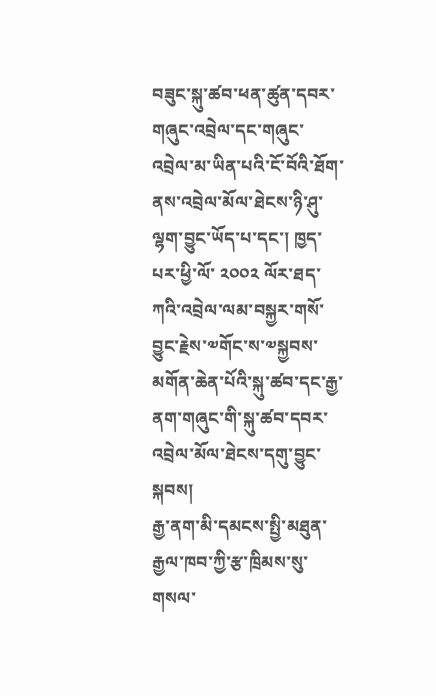བཟུང་སྐུ་ཚབ་ཕན་ཚུན་དབར་གཞུང་འབྲེལ་དང་གཞུང་འབྲེལ་མ་ཡིན་པའི་ངོ་བོའི་ཐོག་ནས་འབྲེལ་མོལ་ཐེངས་ཉི་ཤུ་ལྷག་བྱུང་ཡོད་པ་དང་། ཁྱད་པར་ཕྱི་ལོ་ ༢༠༠༢ ལོར་ཐད་ཀའི་འབྲེལ་ལམ་བསྐྱར་གསོ་བྱུང་རྗེས་༧གོང་ས་༧སྐྱབས་མགོན་ཆེན་པོའི་སྐུ་ཚབ་དང་རྒྱ་ནག་གཞུང་གི་སྐུ་ཚབ་དབར་འབྲེལ་མོལ་ཐེངས་དགུ་བྱུང་སྐབས།
རྒྱ་ནག་མི་དམངས་སྤྱི་མཐུན་རྒྱལ་ཁབ་ཀྱི་རྩ་ཁྲིམས་སུ་གསལ་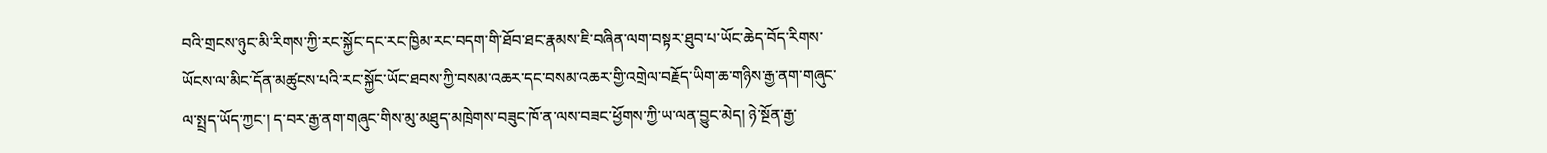བའི་གྲངས་ཉུང་མི་རིགས་ཀྱི་རང་སྐྱོང་དང་རང་ཁྱིམ་རང་བདག་གི་ཐོབ་ཐང་རྣམས་ཇི་བཞིན་ལག་བསྟར་ཐུབ་པ་ཡོང་ཆེད་བོད་རིགས་ཡོངས་ལ་མིང་དོན་མཚུངས་པའི་རང་སྐྱོང་ཡོང་ཐབས་ཀྱི་བསམ་འཆར་དང་བསམ་འཆར་གྱི་འགྲེལ་བརྗོད་ཡིག་ཆ་གཉིས་རྒྱ་ནག་གཞུང་ལ་སྤྲད་ཡོད་ཀྱང་། ད་བར་རྒྱ་ནག་གཞུང་གིས་མུ་མཐུད་མཁྲེགས་བཟུང་ཁོ་ན་ལས་བཟང་ཕྱོགས་ཀྱི་ཡ་ལན་བྱུང་མེད། ཉེ་སྔོན་རྒྱ་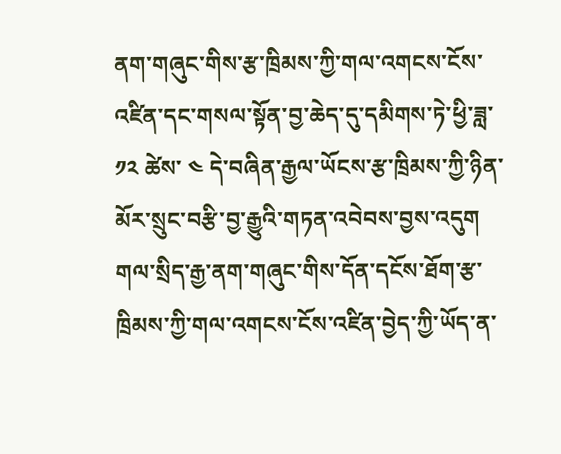ནག་གཞུང་གིས་རྩ་ཁྲིམས་ཀྱི་གལ་འགངས་ངོས་འཛིན་དང་གསལ་སྟོན་བྱ་ཆེད་དུ་དམིགས་ཏེ་ཕྱི་ཟླ་ ༡༢ ཚེས་ ༤ དེ་བཞིན་རྒྱལ་ཡོངས་རྩ་ཁྲིམས་ཀྱི་ཉིན་མོར་སྲུང་བརྩི་བྱ་རྒྱུའི་གཏན་འབེབས་བྱས་འདུག གལ་སྲིད་རྒྱ་ནག་གཞུང་གིས་དོན་དངོས་ཐོག་རྩ་ཁྲིམས་ཀྱི་གལ་འགངས་ངོས་འཛིན་བྱེད་ཀྱི་ཡོད་ན་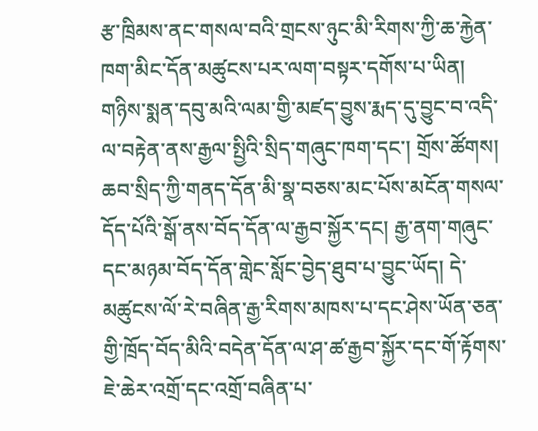རྩ་ཁྲིམས་ནང་གསལ་བའི་གྲངས་ཉུང་མི་རིགས་ཀྱི་ཆ་རྐྱེན་ཁག་མིང་དོན་མཚུངས་པར་ལག་བསྟར་དགོས་པ་ཡིན།
གཉིས་སྨན་དབུ་མའི་ལམ་གྱི་མཛད་བྱུས་རྨད་དུ་བྱུང་བ་འདི་ལ་བརྟེན་ནས་རྒྱལ་སྤྱིའི་སྲིད་གཞུང་ཁག་དང་། གྲོས་ཚོགས། ཆབ་སྲིད་ཀྱི་གནད་དོན་མི་སྣ་བཅས་མང་པོས་མངོན་གསལ་དོད་པོའི་སྒོ་ནས་བོད་དོན་ལ་རྒྱབ་སྐྱོར་དང། རྒྱ་ནག་གཞུང་དང་མཉམ་བོད་དོན་གླེང་སློང་བྱེད་ཐུབ་པ་བྱུང་ཡོད། དེ་མཚུངས་ལོ་རེ་བཞིན་རྒྱ་རིགས་མཁས་པ་དང་ཤེས་ཡོན་ཅན་གྱི་ཁྲོད་བོད་མིའི་བདེན་དོན་ལ་ཤ་ཚ་རྒྱབ་སྐྱོར་དང་གོ་རྟོགས་ཇེ་ཆེར་འགྲོ་དང་འགྲོ་བཞིན་པ་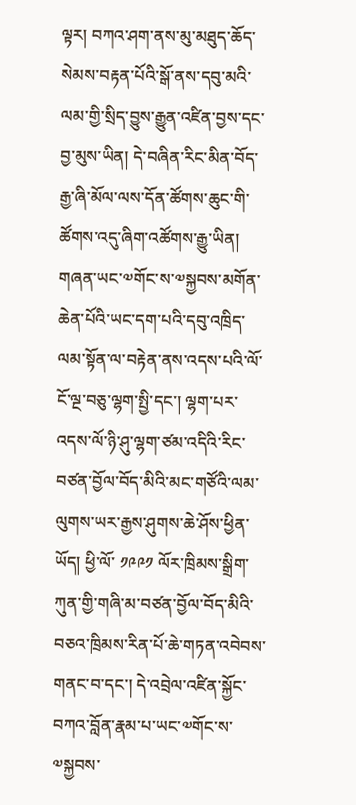ལྟར། བཀའ་ཤག་ནས་མུ་མཐུད་ཆོད་སེམས་བརྟན་པོའི་སྒོ་ནས་དབུ་མའི་ལམ་གྱི་སྲིད་བྱུས་རྒྱུན་འཛིན་བྱས་དང་བྱ་མུས་ཡིན། དེ་བཞིན་རིང་མིན་བོད་རྒྱ་ཞི་མོལ་ལས་དོན་ཚོགས་ཆུང་གི་ཚོགས་འདུ་ཞིག་འཚོགས་རྒྱུ་ཡིན།
གཞན་ཡང་༧གོང་ས་༧སྐྱབས་མགོན་ཆེན་པོའི་ཡང་དག་པའི་དབུ་འཁྲིད་ལམ་སྟོན་ལ་བརྟེན་ནས་འདས་པའི་ལོ་ངོ་ལྔ་བཅུ་ལྷག་སྤྱི་དང་། ལྷག་པར་འདས་ལོ་ཉི་ཤུ་ལྷག་ཙམ་འདིའི་རིང་བཙན་བྱོལ་བོད་མིའི་མང་གཙོའི་ལམ་ལུགས་ཡར་རྒྱས་ཤུགས་ཆེ་ཤོས་ཕྱིན་ཡོད། ཕྱི་ལོ་ ༡༩༩༡ ལོར་ཁྲིམས་སྒྲིག་ཀུན་གྱི་གཞི་མ་བཙན་བྱོལ་བོད་མིའི་བཅའ་ཁྲིམས་རིན་པོ་ཆེ་གཏན་འབེབས་གནང་བ་དང་། དེ་འབྲེལ་འཛིན་སྐྱོང་བཀའ་བློན་རྣམ་པ་ཡང་༧གོང་ས་༧སྐྱབས་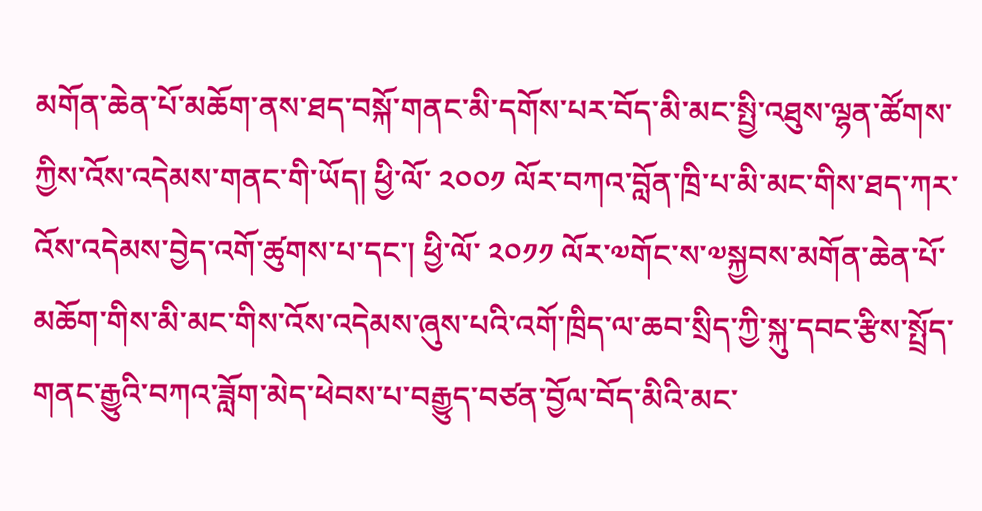མགོན་ཆེན་པོ་མཆོག་ནས་ཐད་བསྐོ་གནང་མི་དགོས་པར་བོད་མི་མང་སྤྱི་འཐུས་ལྷན་ཚོགས་ཀྱིས་འོས་འདེམས་གནང་གི་ཡོད། ཕྱི་ལོ་ ༢༠༠༡ ལོར་བཀའ་བློན་ཁྲི་པ་མི་མང་གིས་ཐད་ཀར་འོས་འདེམས་བྱེད་འགོ་ཚུགས་པ་དང་། ཕྱི་ལོ་ ༢༠༡༡ ལོར་༧གོང་ས་༧སྐྱབས་མགོན་ཆེན་པོ་མཆོག་གིས་མི་མང་གིས་འོས་འདེམས་ཞུས་པའི་འགོ་ཁྲིད་ལ་ཆབ་སྲིད་ཀྱི་སྐུ་དབང་རྩིས་སྤྲོད་གནང་རྒྱུའི་བཀའ་ཟློག་མེད་ཕེབས་པ་བརྒྱུད་བཙན་བྱོལ་བོད་མིའི་མང་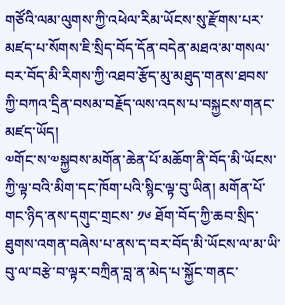གཙོའི་ལམ་ལུགས་ཀྱི་འཕེལ་རིམ་ཡོངས་སུ་རྫོགས་པར་མཛད་པ་སོགས་ཇི་སྲིད་བོད་དོན་བདེན་མཐའ་མ་གསལ་བར་བོད་མི་རིགས་ཀྱི་འཐབ་རྩོད་མུ་མཐུད་གནས་ཐབས་ཀྱི་བཀའ་དྲིན་བསམ་བརྗོད་ལས་འདས་པ་བསྐྱངས་གནང་མཛད་ཡོད།
༧གོང་ས་༧སྐྱབས་མགོན་ཆེན་པོ་མཆོག་ནི་བོད་མི་ཡོངས་ཀྱི་ལྟ་བའི་མིག་དང་ཁོག་པའི་སྙིང་ལྟ་བུ་ཡིན། མགོན་པོ་གང་ཉིད་ནས་དགུང་གྲངས་ ༡༦ ཐོག་བོད་ཀྱི་ཆབ་སྲིད་ཐུགས་འགན་བཞེས་པ་ནས་ད་བར་བོད་མི་ཡོངས་ལ་མ་ཡི་བུ་ལ་བརྩེ་བ་ལྟར་བཀྲིན་བླ་ན་མེད་པ་སྐྱོང་གནང་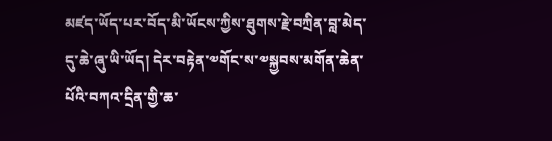མཛད་ཡོད་པར་བོད་མི་ཡོངས་ཀྱིས་ཐུགས་རྗེ་བཀྲིན་བླ་མེད་དུ་ཆེ་ཞུ་ཡི་ཡོད། དེར་བརྟེན་༧གོང་ས་༧སྐྱབས་མགོན་ཆེན་པོའི་བཀའ་དྲིན་གྱི་ཆ་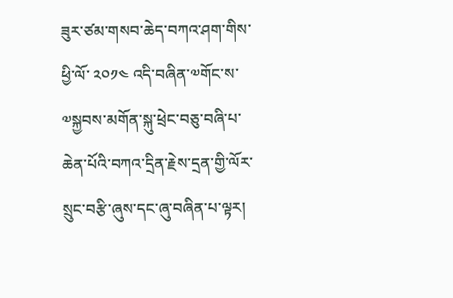ཟུར་ཙམ་གསབ་ཆེད་བཀའ་ཤག་གིས་ཕྱི་ལོ་ ༢༠༡༤ འདི་བཞིན་༧གོང་ས་༧སྐྱབས་མགོན་སྐུ་ཕྲེང་བཅུ་བཞི་པ་ཆེན་པོའི་བཀའ་དྲིན་རྗེས་དྲན་གྱི་ལོར་སྲུང་བརྩི་ཞུས་དང་ཞུ་བཞིན་པ་ལྟར།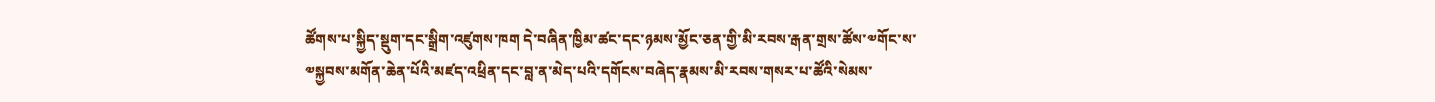ཚོགས་པ་སྐྱིད་སྡུག་དང་སྒྲིག་འཛུགས་ཁག དེ་བཞིན་ཁྱིམ་ཚང་དང་ཉམས་མྱོང་ཅན་གྱི་མི་རབས་རྒན་གྲས་ཚོས་༧གོང་ས་༧སྐྱབས་མགོན་ཆེན་པོའི་མཛད་འཕྲིན་དང་བླ་ན་མེད་པའི་དགོངས་བཞེད་རྣམས་མི་རབས་གསར་པ་ཚོའི་སེམས་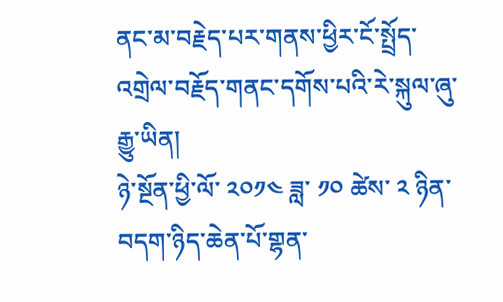ནང་མ་བརྗེད་པར་གནས་ཕྱིར་ངོ་སྤྲོད་འགྲེལ་བརྗོད་གནང་དགོས་པའི་རེ་སྐུལ་ཞུ་རྒྱུ་ཡིན།
ཉེ་སྔོན་ཕྱི་ལོ་ ༢༠༡༤ ཟླ་ ༡༠ ཚེས་ ༢ ཉིན་བདག་ཉིད་ཆེན་པོ་གྷན་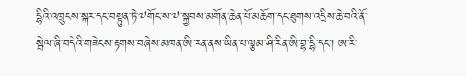དྷིའི་འཁྲུངས་སྐར་དང་བསྟུན་ཏེ་༧གོང་ས་༧་སྐྱབས་མགོན་ཆེན་པོ་མཆོག་དང་ཐུགས་འདྲིས་ཆེ་བའི་ནོ་སྦེལ་ཞི་བདེའི་གཟེངས་རྟགས་བཞེས་མཁན་ཨི་རན་ནས་ཡིན་པ་ལྕམ་ཤི་རིན་ཨི་བྷ་དྷི་དང་། ཨ་རི་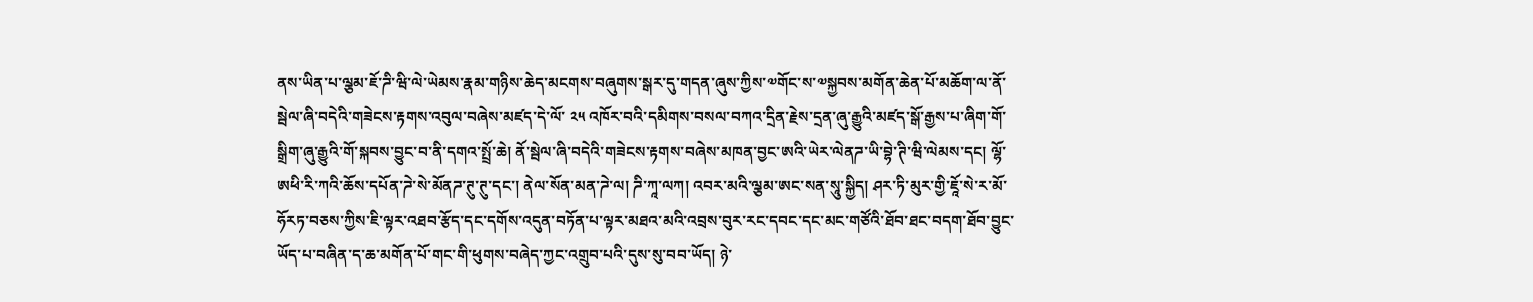ནས་ཡིན་པ་ལྕམ་ཇོ་ཌི་ཝི་ལེ་ཡེམས་རྣམ་གཉིས་ཆེད་མངགས་བཞུགས་སྒར་དུ་གདན་ཞུས་ཀྱིས་༧གོང་ས་༧སྐྱབས་མགོན་ཆེན་པོ་མཆོག་ལ་ནོ་སྦེལ་ཞི་བདེའི་གཟེངས་རྟགས་འབུལ་བཞེས་མཛད་དེ་ལོ་ ༢༥ འཁོར་བའི་དམིགས་བསལ་བཀའ་དྲིན་རྗེས་དྲན་ཞུ་རྒྱུའི་མཛད་སྒོ་རྒྱས་པ་ཞིག་གོ་སྒྲིག་ཞུ་རྒྱུའི་གོ་སྐབས་བྱུང་བ་ནི་དགའ་སྤྲོ་ཆེ། ནོ་སྦེལ་ཞི་བདེའི་གཟེངས་རྟགས་བཞེས་མཁན་བྱང་ཨའི་ཡེར་ལེནཌ་ཡི་བྷེ་ཊི་ཝི་ལེམས་དང། ལྷོ་ཨཕི་རི་ཀའི་ཆོས་དཔོན་ཌེ་སེ་མོནཌ་ཊུ་ཊུ་དང་། ནེལ་སོན་མན་ཌེ་ལ། ཌི་ཀཱ་ལཀ། འབར་མའི་ལྕམ་ཨང་སན་སཱུ་སྐྱིད། ཤར་ཏི་མུར་གྱི་ཇཱོ་སེ་ར་མོ་ཧོརཏ་བཅས་ཀྱིས་ཇི་ལྟར་འཐབ་རྩོད་དང་དགོས་འདུན་བཏོན་པ་ལྟར་མཐའ་མའི་འབྲས་བུར་རང་དབང་དང་མང་གཙོའི་ཐོབ་ཐང་བདག་ཐོབ་བྱུང་ཡོད་པ་བཞིན་ད་ཆ་མགོན་པོ་གང་གི་ཕུགས་བཞེད་ཀྱང་འགྲུབ་པའི་དུས་སུ་བབ་ཡོད། ཉེ་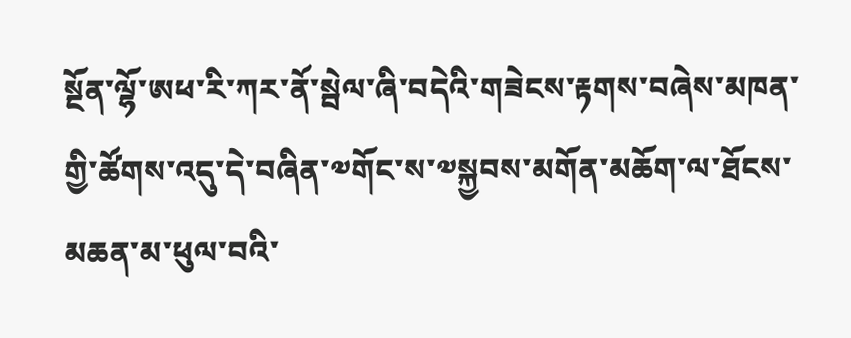སྔོན་ལྷོ་ཨཕ་རི་ཀར་ནོ་སྦེལ་ཞི་བདེའི་གཟེངས་རྟགས་བཞེས་མཁན་གྱི་ཚོགས་འདུ་དེ་བཞིན་༧གོང་ས་༧སྐྱབས་མགོན་མཆོག་ལ་ཐོངས་མཆན་མ་ཕུལ་བའི་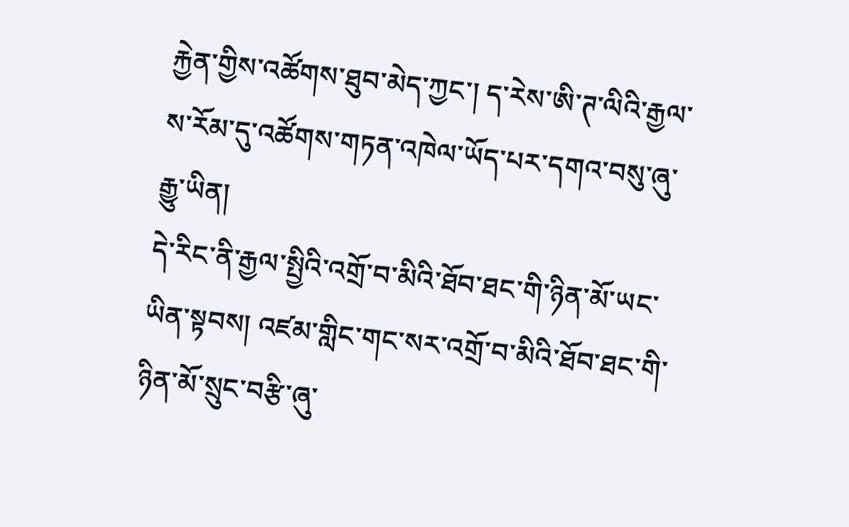རྐྱེན་གྱིས་འཚོགས་ཐུབ་མེད་ཀྱང་། ད་རེས་ཨི་ཊ་ལིའི་རྒྱལ་ས་རོམ་དུ་འཚོགས་གཏན་འཁེལ་ཡོད་པར་དགའ་བསུ་ཞུ་རྒྱུ་ཡིན།
དེ་རིང་ནི་རྒྱལ་སྤྱིའི་འགྲོ་བ་མིའི་ཐོབ་ཐང་གི་ཉིན་མོ་ཡང་ཡིན་སྟབས། འཛམ་གླིང་གང་སར་འགྲོ་བ་མིའི་ཐོབ་ཐང་གི་ཉིན་མོ་སྲུང་བརྩི་ཞུ་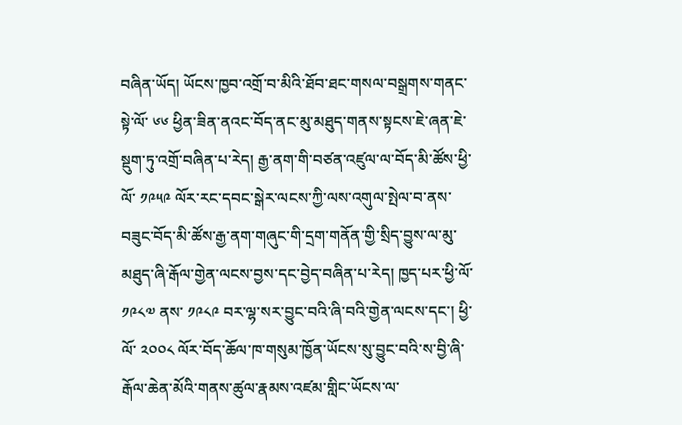བཞིན་ཡོད། ཡོངས་ཁྱབ་འགྲོ་བ་མིའི་ཐོབ་ཐང་གསལ་བསྒྲགས་གནང་སྟེ་ལོ་ ༦༦ ཕྱིན་ཟིན་ནའང་བོད་ནང་མུ་མཐུད་གནས་སྟངས་ཇེ་ཞན་ཇེ་སྡུག་ཏུ་འགྲོ་བཞིན་པ་རེད། རྒྱ་ནག་གི་བཙན་འཛུལ་ལ་བོད་མི་ཚོས་ཕྱི་ལོ་ ༡༩༥༩ ལོར་རང་དབང་སྒེར་ལངས་ཀྱི་ལས་འགུལ་སྤེལ་བ་ནས་བཟུང་བོད་མི་ཚོས་རྒྱ་ནག་གཞུང་གི་དྲག་གནོན་གྱི་སྲིད་བྱུས་ལ་མུ་མཐུད་ཞི་རྒོལ་གྱེན་ལངས་བྱས་དང་བྱེད་བཞིན་པ་རེད། ཁྱད་པར་ཕྱི་ལོ་ ༡༩༨༧ ནས་ ༡༩༨༩ བར་ལྷ་སར་བྱུང་བའི་ཞི་བའི་གྱེན་ལངས་དང་། ཕྱི་ལོ་ ༢༠༠༨ ལོར་བོད་ཆོལ་ཁ་གསུམ་ཁྱོན་ཡོངས་སུ་བྱུང་བའི་ས་བྱི་ཞི་རྒོལ་ཆེན་མོའི་གནས་ཚུལ་རྣམས་འཛམ་གླིང་ཡོངས་ལ་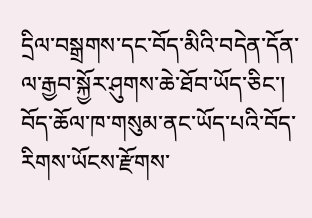དྲིལ་བསྒྲགས་དང་བོད་མིའི་བདེན་དོན་ལ་རྒྱབ་སྐྱོར་ཤུགས་ཆེ་ཐོབ་ཡོད་ཅིང་། བོད་ཆོལ་ཁ་གསུམ་ནང་ཡོད་པའི་བོད་རིགས་ཡོངས་རྫོགས་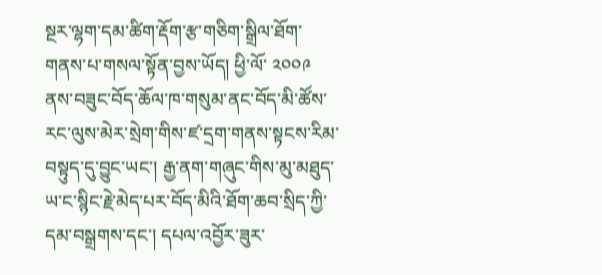སྔར་ལྷག་དམ་ཚིག་རྡོག་རྩ་གཅིག་སྒྲིལ་ཐོག་གནས་པ་གསལ་སྟོན་བྱས་ཡོད། ཕྱི་ལོ་ ༢༠༠༩ ནས་བཟུང་བོད་ཆོལ་ཁ་གསུམ་ནང་བོད་མི་ཚོས་རང་ལུས་མེར་སྲེག་གིས་ཛ་དྲག་གནས་སྟངས་རིམ་བསྟུད་དུ་བྱུང་ཡང་། རྒྱ་ནག་གཞུང་གིས་མུ་མཐུད་ཡ་ང་སྙིང་རྗེ་མེད་པར་བོད་མིའི་ཐོག་ཆབ་སྲིད་ཀྱི་དམ་བསྒྲགས་དང་། དཔལ་འབྱོར་ཟུར་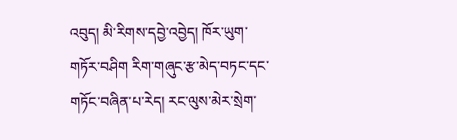འབུད། མི་རིགས་དབྱེ་འབྱེད། ཁོར་ཡུག་གཏོར་བཤིག རིག་གཞུང་རྩ་མེད་བཏང་དང་གཏོང་བཞིན་པ་རེད། རང་ལུས་མེར་སྲེག་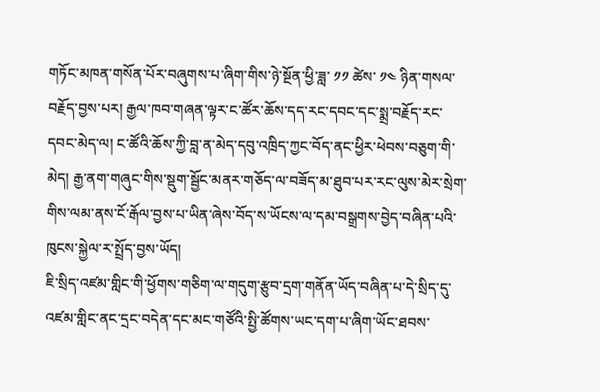གཏོང་མཁན་གསོན་པོར་བཞུགས་པ་ཞིག་གིས་ཉེ་སྔོན་ཕྱི་ཟླ་ ༡༡ ཚེས་ ༡༤ ཉིན་གསལ་བརྗོད་བྱས་པར། རྒྱལ་ཁབ་གཞན་ལྟར་ང་ཚོར་ཆོས་དད་རང་དབང་དང་སྨྲ་བརྗོད་རང་དབང་མེད་ལ། ང་ཚོའི་ཆོས་ཀྱི་བླ་ན་མེད་དབུ་འཁྲིད་ཀྱང་བོད་ནང་ཕྱིར་ཕེབས་བཅུག་གི་མེད། རྒྱ་ནག་གཞུང་གིས་སྡུག་སྦྱོང་མནར་གཅོད་ལ་བཟོད་མ་ཐུབ་པར་རང་ལུས་མེར་སྲེག་གིས་ལམ་ནས་ངོ་རྒོལ་བྱས་པ་ཡིན་ཞེས་བོད་ས་ཡོངས་ལ་དམ་བསྒྲགས་བྱེད་བཞིན་པའི་ཁུངས་སྐྱེལ་ར་སྤྲོད་བྱས་ཡོད།
ཇི་སྲིད་འཛམ་གླིང་གི་ཕྱོགས་གཅིག་ལ་གདུག་རྩུབ་དྲག་གནོན་ཡོད་བཞིན་པ་དེ་སྲིད་དུ་འཛམ་གླིང་ནང་དྲང་བདེན་དང་མང་གཙོའི་སྤྱི་ཚོགས་ཡང་དག་པ་ཞིག་ཡོང་ཐབས་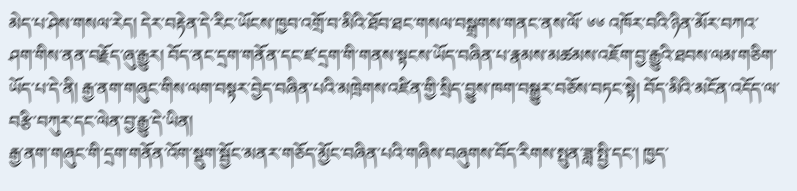མེད་པ་ཤེས་གསལ་རེད། དེར་བརྟེན་དེ་རིང་ཡོངས་ཁྱབ་འགྲོ་བ་མིའི་ཐོབ་ཐང་གསལ་བསྒྲགས་གནང་ནས་ལོ་ ༦༦ འཁོར་བའི་ཉིན་མོར་བཀའ་ཤག་གིས་ནན་བརྗོད་ཞུ་རྒྱུར། བོད་ནང་དྲག་གནོན་དང་ཛ་དྲག་གི་གནས་སྟངས་ཡོད་བཞིན་པ་རྣམས་མཚམས་འཇོག་བྱ་རྒྱུའི་ཐབས་ལམ་གཅིག་ཡོད་པ་དེ་ནི། རྒྱ་ནག་གཞུང་གིས་ལག་བསྟར་བྱེད་བཞིན་པའི་མཁྲེགས་འཛིན་གྱི་སྲིད་བྱུས་ཁག་བསྒྱུར་བཅོས་བཏང་སྟེ། བོད་མིའི་མངོན་འདོད་ལ་བརྩི་བཀུར་དང་ལེན་བྱ་རྒྱུ་དེ་ཡིན།
རྒྱ་ནག་གཞུང་གི་དྲག་གནོན་འོག་སྡུག་སྦྱོང་མནར་གཅོད་མྱོང་བཞིན་པའི་གཞིས་བཞུགས་བོད་རིགས་སྤུན་ཟླ་སྤྱི་དང་། ཁྱད་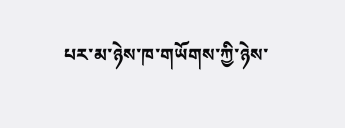པར་མ་ཉེས་ཁ་གཡོགས་ཀྱི་ཉེས་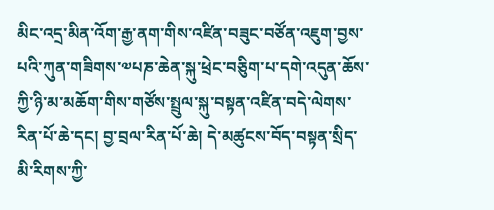མིང་འདྲ་མིན་འོག་རྒྱ་ནག་གིས་འཛིན་བཟུང་བཙོན་འཇུག་བྱས་པའི་ཀུན་གཟིགས་༧པཎ་ཆེན་སྐུ་ཕྲེང་བཅིུག་པ་དགེ་འདུན་ཆོས་ཀྱི་ཉི་མ་མཆོག་གིས་གཙོས་སྤྲུལ་སྐུ་བསྟན་འཛིན་བདེ་ལེགས་རིན་པོ་ཆེ་དང། བྱ་བྲལ་རིན་པོ་ཆེ། དེ་མཚུངས་བོད་བསྟན་སྲིད་མི་རིགས་ཀྱི་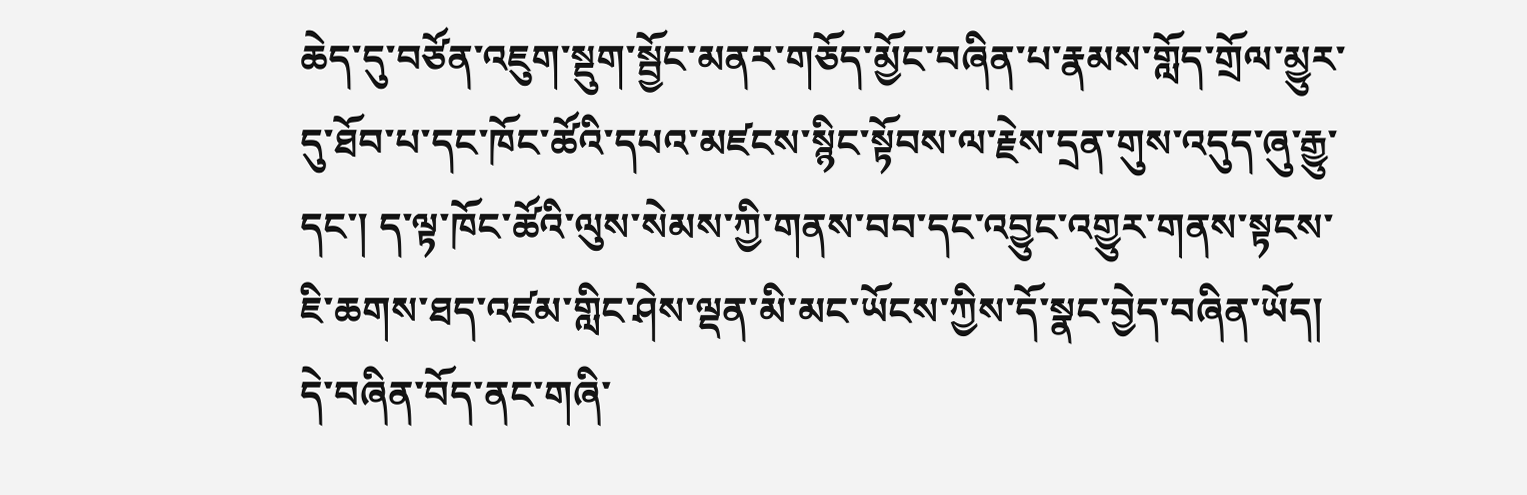ཆེད་དུ་བཙོན་འཇུག་སྡུག་སྦྱོང་མནར་གཅོད་མྱོང་བཞིན་པ་རྣམས་གློད་གྲོལ་མྱུར་དུ་ཐོབ་པ་དང་ཁོང་ཚོའི་དཔའ་མཛངས་སྙིང་སྟོབས་ལ་རྗེས་དྲན་གུས་འདུད་ཞུ་རྒྱུ་དང་། ད་ལྟ་ཁོང་ཚོའི་ལུས་སེམས་ཀྱི་གནས་བབ་དང་འབྱུང་འགྱུར་གནས་སྟངས་ཇི་ཆགས་ཐད་འཛམ་གླིང་ཤེས་ལྡན་མི་མང་ཡོངས་ཀྱིས་དོ་སྣང་བྱེད་བཞིན་ཡོད། དེ་བཞིན་བོད་ནང་གཞི་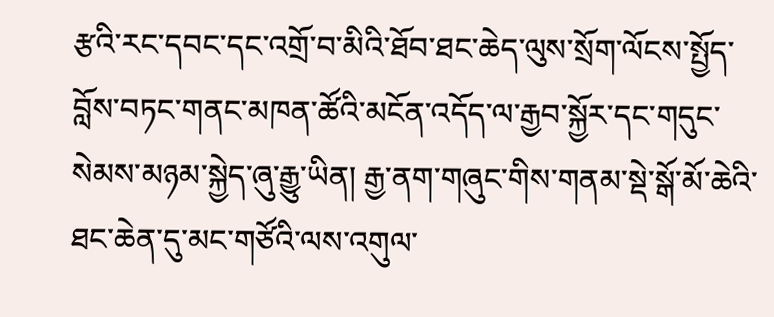རྩའི་རང་དབང་དང་འགྲོ་བ་མིའི་ཐོབ་ཐང་ཆེད་ལུས་སྲོག་ལོངས་སྤྱོད་བློས་བཏང་གནང་མཁན་ཚོའི་མངོན་འདོད་ལ་རྒྱབ་སྐྱོར་དང་གདུང་སེམས་མཉམ་སྐྱེད་ཞུ་རྒྱུ་ཡིན། རྒྱ་ནག་གཞུང་གིས་གནམ་སྡེ་སྒོ་མོ་ཆེའི་ཐང་ཆེན་དུ་མང་གཙོའི་ལས་འགུལ་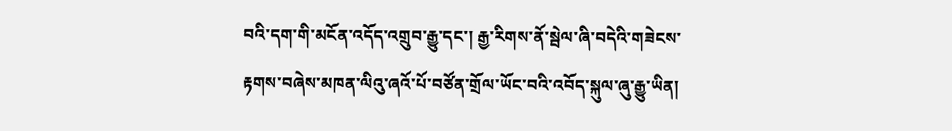བའི་དག་གི་མངོན་འདོད་འགྲུབ་རྒྱུ་དང་། རྒྱ་རིགས་ནོ་སྦེལ་ཞི་བདེའི་གཟེངས་རྟགས་བཞེས་མཁན་ལིའུ་ཞའོ་པོ་བཙོན་གྲོལ་ཡོང་བའི་འབོད་སྐུལ་ཞུ་རྒྱུ་ཡིན།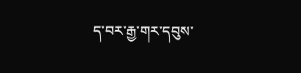ད་བར་རྒྱ་གར་དབུས་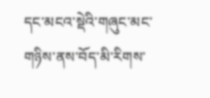དང་མངའ་སྡེའི་གཞུང་མང་གཉིས་ནས་བོད་མི་རིགས་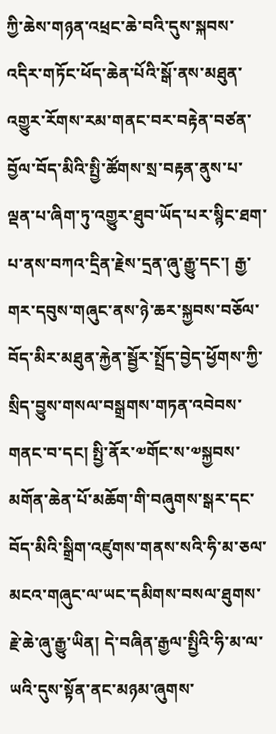ཀྱི་ཆེས་གཉན་འཕྲང་ཆེ་བའི་དུས་སྐབས་འདིར་གཏོང་ཕོད་ཆེན་པོའི་སྒོ་ནས་མཐུན་འགྱུར་རོགས་རམ་གནང་བར་བརྟེན་བཙན་བྱོལ་བོད་མིའི་སྤྱི་ཚོགས་སྲ་བརྟན་ནུས་པ་ལྡན་པ་ཞིག་ཏུ་འགྱུར་ཐུབ་ཡོད་པར་སྙིང་ཐག་པ་ནས་བཀའ་དྲིན་རྗེས་དྲན་ཞུ་རྒྱུ་དང་། རྒྱ་གར་དབུས་གཞུང་ནས་ཉེ་ཆར་སྐྱབས་བཅོལ་བོད་མིར་མཐུན་རྐྱེན་སྦྱོར་སྤྲོད་བྱེད་ཕྱོགས་ཀྱི་སྲིད་བྱུས་གསལ་བསྒྲགས་གཏན་འབེབས་གནང་བ་དང། སྤྱི་ནོར་༧གོང་ས་༧སྐྱབས་མགོན་ཆེན་པོ་མཆོག་གི་བཞུགས་སྒར་དང་བོད་མིའི་སྒྲིག་འཛུགས་གནས་སའི་ཧི་མ་ཅལ་མངའ་གཞུང་ལ་ཡང་དམིགས་བསལ་ཐུགས་རྗེ་ཆེ་ཞུ་རྒྱུ་ཡིན། དེ་བཞིན་རྒྱལ་སྤྱིའི་ཧི་མ་ལ་ཡའི་དུས་སྟོན་ནང་མཉམ་ཞུགས་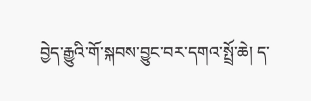བྱེད་རྒྱུའི་གོ་སྐབས་བྱུང་བར་དགའ་སྤྲོ་ཆེ། ད་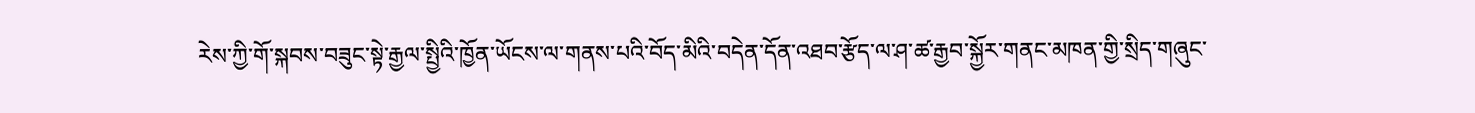རེས་ཀྱི་གོ་སྐབས་བཟུང་སྟེ་རྒྱལ་སྤྱིའི་ཁྱོན་ཡོངས་ལ་གནས་པའི་བོད་མིའི་བདེན་དོན་འཐབ་རྩོད་ལ་ཤ་ཚ་རྒྱབ་སྐྱོར་གནང་མཁན་གྱི་སྲིད་གཞུང་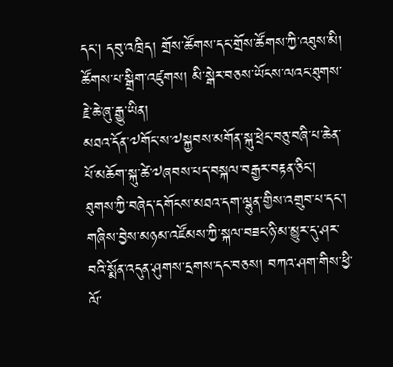དང། དབུ་འཁྲིད། གྲོས་ཚོགས་དང་གྲོས་ཚོགས་ཀྱི་འཐུས་མི། ཚོགས་པ་སྒྲིག་འཛུགས། མི་སྒེར་བཅས་ཡོངས་ལའང་ཐུགས་རྗེ་ཆེ་ཞུ་རྒྱུ་ཡིན།
མཐའ་དོན་༧གོང་ས་༧སྐྱབས་མགོན་སྐུ་ཕྲེང་བཅུ་བཞི་པ་ཆེན་པོ་མཆོག་སྐུ་ཚེ་༧ཞབས་པད་བསྐལ་བརྒྱར་བརྟན་ཅིང། ཐུགས་ཀྱི་བཞེད་དགོངས་མཐའ་དག་ལྷུན་གྱིས་འགྲུབ་པ་དང་། གཞིས་བྱེས་མཉམ་འཛོམས་ཀྱི་སྐལ་བཟང་ཉི་མ་མྱུར་དུ་ཤར་བའི་སྨོན་འདུན་ཤུགས་དྲགས་དང་བཅས། བཀའ་ཤག་གིས་ཕྱི་ལོ་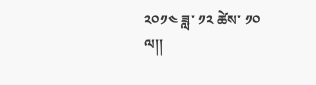༢༠༡༤ ཟླ་ ༡༢ ཚེས་ ༡༠ ལ།།